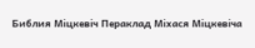Библия Міцкевіч Пераклад Міхася Міцкевіча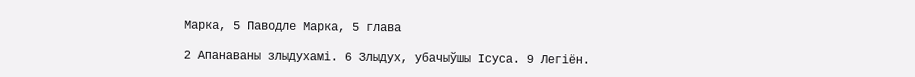Марка, 5 Паводле Марка, 5 глава

2 Апанаваны злыдухамі. 6 Злыдух, убачыўшы Ісуса. 9 Легіён.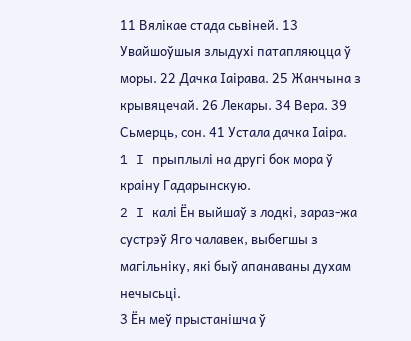11 Вялікае стада сьвіней. 13 Увайшоўшыя злыдухі патапляюцца ў моры. 22 Дачка Іаірава. 25 Жанчына з крывяцечай. 26 Лекары. 34 Вера. 39 Сьмерць, сон. 41 Устала дачка Іаіра.
1 I прыплылі на другі бок мора ў краіну Гадарынскую.
2 I калі Ён выйшаў з лодкі, зараз-жа сустрэў Яго чалавек, выбегшы з магільніку, які быў апанаваны духам нечысьці.
3 Ён меў прыстанішча ў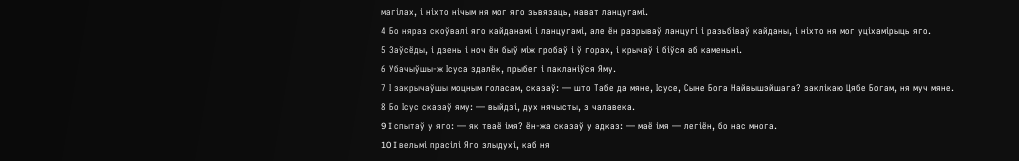магілах, і ніхто нічым ня мог яго зьвязаць, нават ланцугамі.
4 Бо няраз скоўвалі яго кайданамі і ланцугамі, але ён разрываў ланцугі і разьбіваў кайданы, і ніхто ня мог уціхамірыць яго.
5 Заўсёды, і дзень і ноч ён быў між гробаў і ў горах, і крычаў і біўся аб каменьні.
6 Убачыўшы-ж Ісуса здалёк, прыбег і пакланіўся Яму.
7 І закрычаўшы моцным голасам, сказаў: — што Табе да мяне, Ісусе, Сыне Бога Найвышэйшага? заклікаю Цябе Богам, ня муч мяне.
8 Бо Iсус сказаў яму: — выйдзі, дух нячысты, з чалавека.
9 I спытаў у яго: — як тваё імя? ён-жа сказаў у адказ: — маё імя — легіён, бо нас многа.
10 I вельмі прасілі Яго злыдухі, каб ня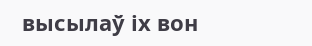высылаў іх вон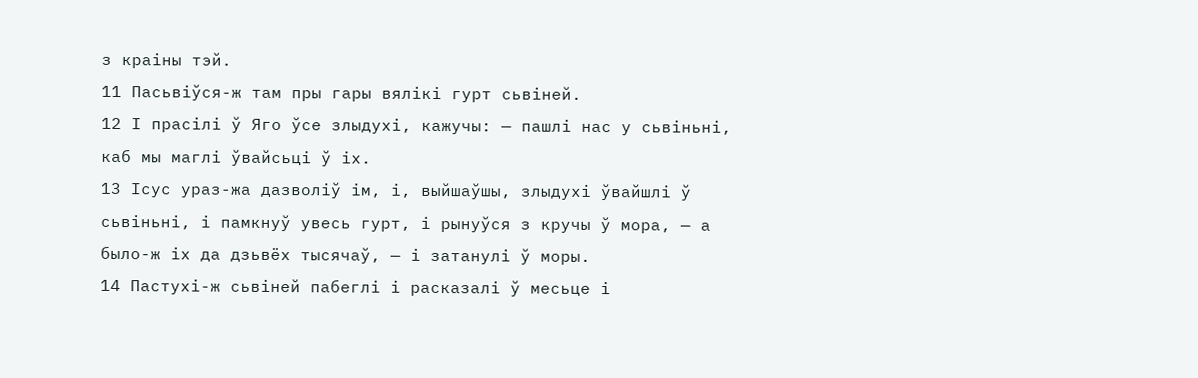з краіны тэй.
11 Пасьвіўся-ж там пры гары вялікі гурт сьвіней.
12 I прасілі ў Яго ўсе злыдухі, кажучы: — пашлі нас у сьвіньні, каб мы маглі ўвайсьці ў іх.
13 Ісус ураз-жа дазволіў ім, і, выйшаўшы, злыдухі ўвайшлі ў сьвіньні, і памкнуў увесь гурт, і рынуўся з кручы ў мора, — а было-ж іх да дзьвёх тысячаў, — і затанулі ў моры.
14 Пастухі-ж сьвіней пабеглі і расказалі ў месьце і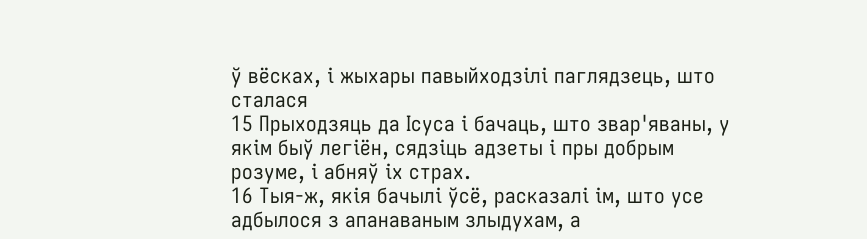ў вёсках, і жыхары павыйходзілі паглядзець, што сталася
15 Прыходзяць да Iсуса і бачаць, што звар'яваны, у якім быў легіён, сядзіць адзеты і пры добрым розуме, і абняў іх страх.
16 Тыя-ж, якія бачылі ўсё, расказалі ім, што усе адбылося з апанаваным злыдухам, а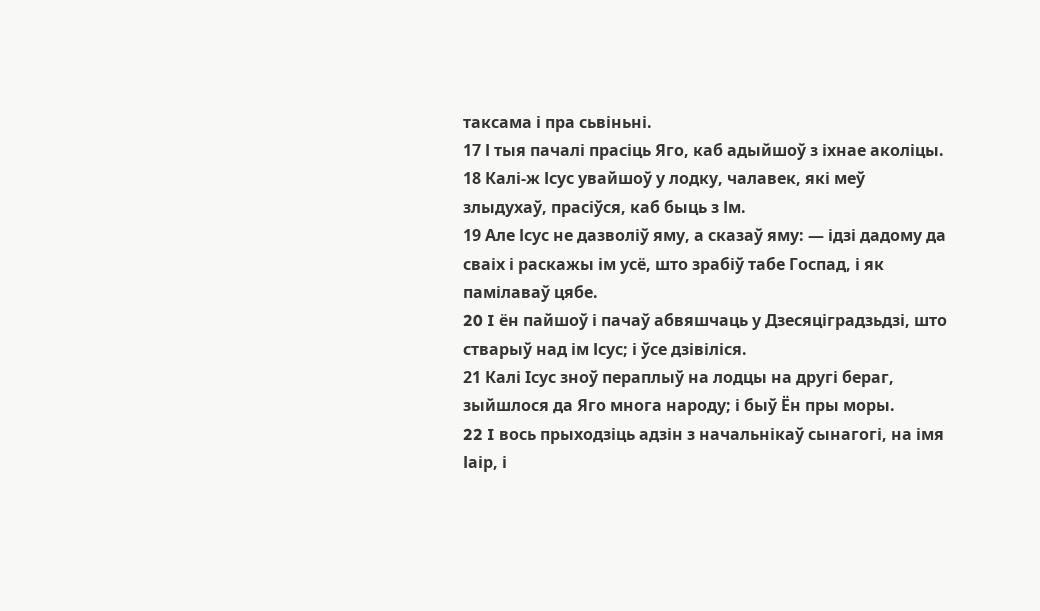таксама і пра сьвіньні.
17 І тыя пачалі прасіць Яго, каб адыйшоў з іхнае аколіцы.
18 Калі-ж Ісус увайшоў у лодку, чалавек, які меў злыдухаў, прасіўся, каб быць з Ім.
19 Але Ісус не дазволіў яму, а сказаў яму: — ідзі дадому да сваіх і раскажы ім усё, што зрабіў табе Госпад, і як памілаваў цябе.
20 I ён пайшоў і пачаў абвяшчаць у Дзесяціградзьдзі, што стварыў над ім Ісус; і ўсе дзівіліся.
21 Калі Iсус зноў пераплыў на лодцы на другі бераг, зыйшлося да Яго многа народу; і быў Ён пры моры.
22 I вось прыходзіць адзін з начальнікаў сынагогі, на імя Іаір, і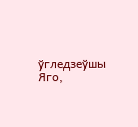ўгледзеўшы Яго,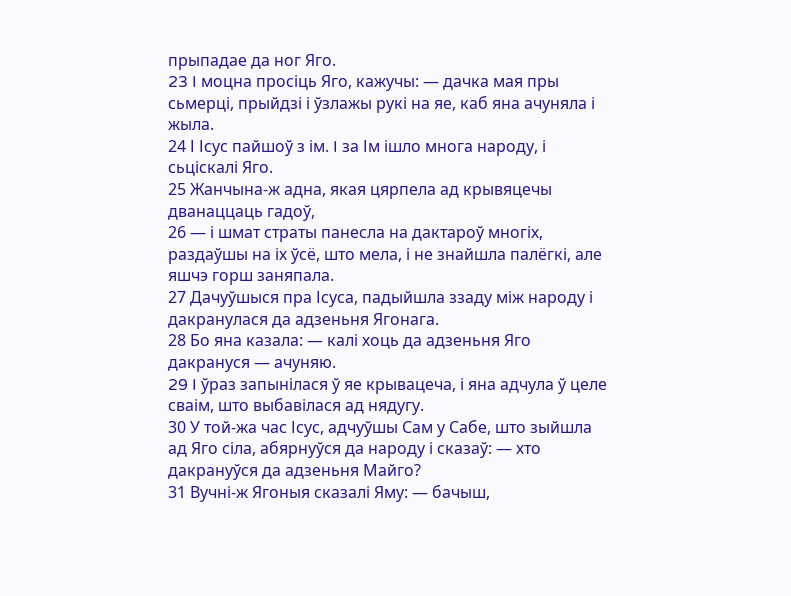прыпадае да ног Яго.
23 I моцна просіць Яго, кажучы: — дачка мая пры сьмерці, прыйдзі і ўзлажы рукі на яе, каб яна ачуняла і жыла.
24 І Ісус пайшоў з ім. I за Ім ішло многа народу, і сьціскалі Яго.
25 Жанчына-ж адна, якая цярпела ад крывяцечы дванаццаць гадоў,
26 — і шмат страты панесла на дактароў многіх, раздаўшы на іх ўсё, што мела, і не знайшла палёгкі, але яшчэ горш заняпала.
27 Дачуўшыся пра Ісуса, падыйшла ззаду між народу і дакранулася да адзеньня Ягонага.
28 Бо яна казала: — калі хоць да адзеньня Яго дакрануся — ачуняю.
29 I ўраз запынілася ў яе крывацеча, і яна адчула ў целе сваім, што выбавілася ад нядугу.
30 У той-жа час Ісус, адчуўшы Сам у Сабе, што зыйшла ад Яго сіла, абярнуўся да народу і сказаў: — хто дакрануўся да адзеньня Майго?
31 Вучні-ж Ягоныя сказалі Яму: — бачыш,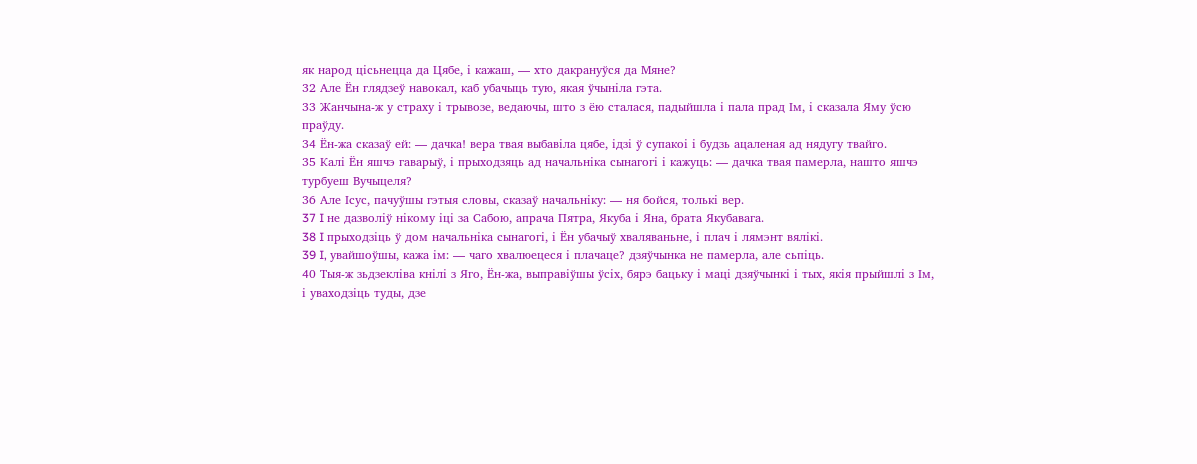як народ цісьнецца да Цябе, і кажаш, — хто дакрануўся да Мяне?
32 Але Ён глядзеў навокал, каб убачыць тую, якая ўчыніла гэта.
33 Жанчына-ж у страху і трывозе, ведаючы, што з ёю сталася, падыйшла і пала прад Ім, і сказала Яму ўсю праўду.
34 Ён-жа сказаў ей: — дачка! вера твая выбавіла цябе, ідзі ў супакоі і будзь ацаленая ад нядугу твайго.
35 Калі Ён яшчэ гаварыў, і прыходзяць ад начальніка сынагогі і кажуць: — дачка твая памерла, нашто яшчэ турбуеш Вучыцеля?
36 Але Ісус, пачуўшы гэтыя словы, сказаў начальніку: — ня бойся, толькі вер.
37 I не дазволіў нікому іці за Сабою, апрача Пятра, Якуба і Яна, брата Якубавага.
38 I прыходзіць ў дом начальніка сынагогі, і Ён убачыў хваляваньне, і плач і лямэнт вялікі.
39 I, увайшоўшы, кажа ім: — чаго хвалюецеся і плачаце? дзяўчынка не памерла, але сьпіць.
40 Тыя-ж зьдзекліва кнілі з Яго, Ён-жа, выправіўшы ўсіх, бярэ бацьку і маці дзяўчынкі і тых, якія прыйшлі з Ім, і уваходзіць туды, дзе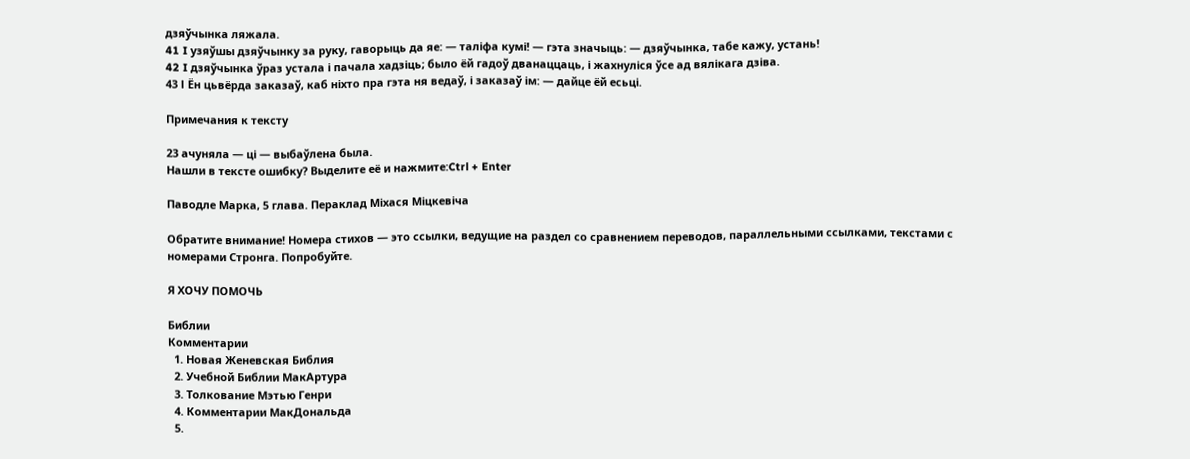дзяўчынка ляжала.
41 I узяўшы дзяўчынку за руку, гаворыць да яе: — таліфа кумі! — гэта значыць: — дзяўчынка, табе кажу, устань!
42 I дзяўчынка ўраз устала і пачала хадзіць; было ёй гадоў дванаццаць, і жахнуліся ўсе ад вялікага дзіва.
43 І Ён цьвёрда заказаў, каб ніхто пра гэта ня ведаў, і заказаў ім: — дайце ёй есьці.

Примечания к тексту

23 ачуняла — ці — выбаўлена была.
Нашли в тексте ошибку? Выделите её и нажмите:Ctrl + Enter

Паводле Марка, 5 глава. Пераклад Міхася Міцкевіча

Обратите внимание! Номера стихов — это ссылки, ведущие на раздел со сравнением переводов, параллельными ссылками, текстами с номерами Стронга. Попробуйте.

Я ХОЧУ ПОМОЧЬ

Библии
Комментарии
  1. Новая Женевская Библия
  2. Учебной Библии МакАртура
  3. Толкование Мэтью Генри
  4. Комментарии МакДональда
  5.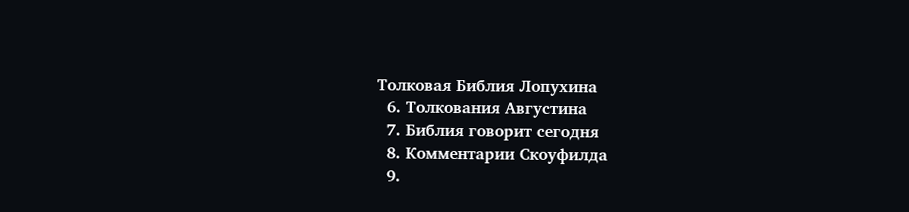Толковая Библия Лопухина
  6. Толкования Августина
  7. Библия говорит сегодня
  8. Комментарии Скоуфилда
  9.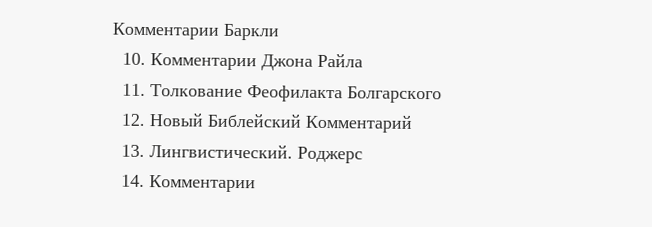Комментарии Баркли
  10. Комментарии Джона Райла
  11. Толкование Феофилакта Болгарского
  12. Новый Библейский Комментарий
  13. Лингвистический. Роджерс
  14. Комментарии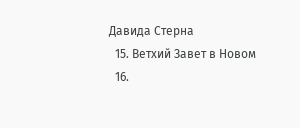Давида Стерна
  15. Ветхий Завет в Новом
  16.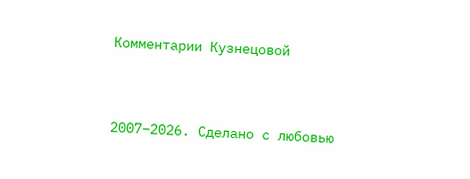Комментарии Кузнецовой


2007–2026. Сделано с любовью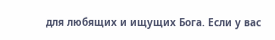для любящих и ищущих Бога. Если у вас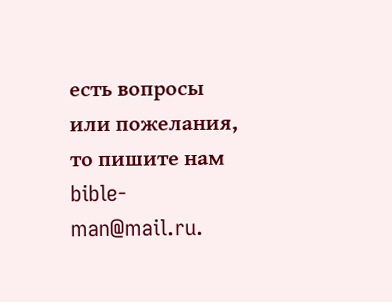есть вопросы или пожелания, то пишите нам bible-man@mail.ru.